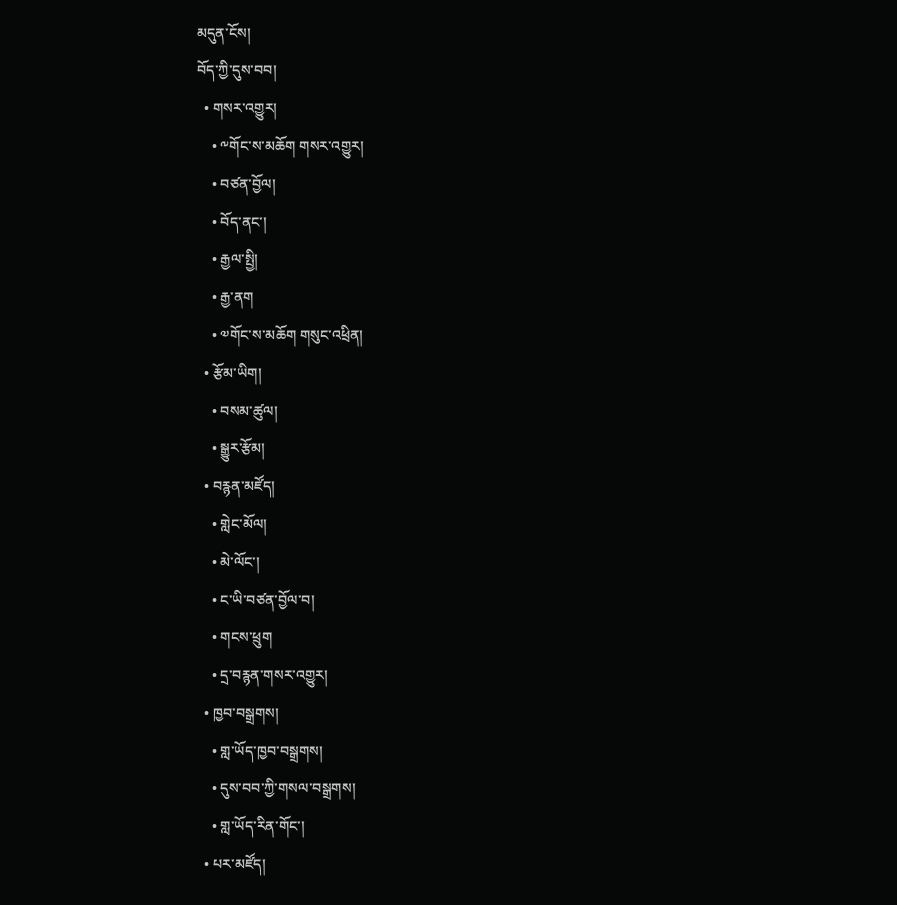མདུན་ངོས།
བོད་ཀྱི་དུས་བབ།
  • གསར་འགྱུར།
    • ༸གོང་ས་མཆོག གསར་འགྱུར།
    • བཙན་བྱོལ།
    • བོད་ནང་།
    • རྒྱལ་སྤྱི།
    • རྒྱ་ནག
    • ༧གོང་ས་མཆོག གསུང་འཕྲིན།
  • རྩོམ་ཡིག།
    • བསམ་ཚུལ།
    • སྒྱུར་རྩོམ།
  • བརྙན་མཛོད།
    • གླེང་མོལ།
    • མེ་ལོང་།
    • ང་ཡི་བཙན་བྱོལ་བ།
    • གངས་ཕྲུག
    • དྲ་བརྙན་གསར་འགྱུར།
  • ཁྱབ་བསྒྲགས།
    • གླ་ཡོད་ཁྱབ་བསྒྲགས།
    • དུས་བབ་ཀྱི་གསལ་བསྒྲགས།
    • གླ་ཡོད་རིན་གོང་།
  • པར་མཛོད།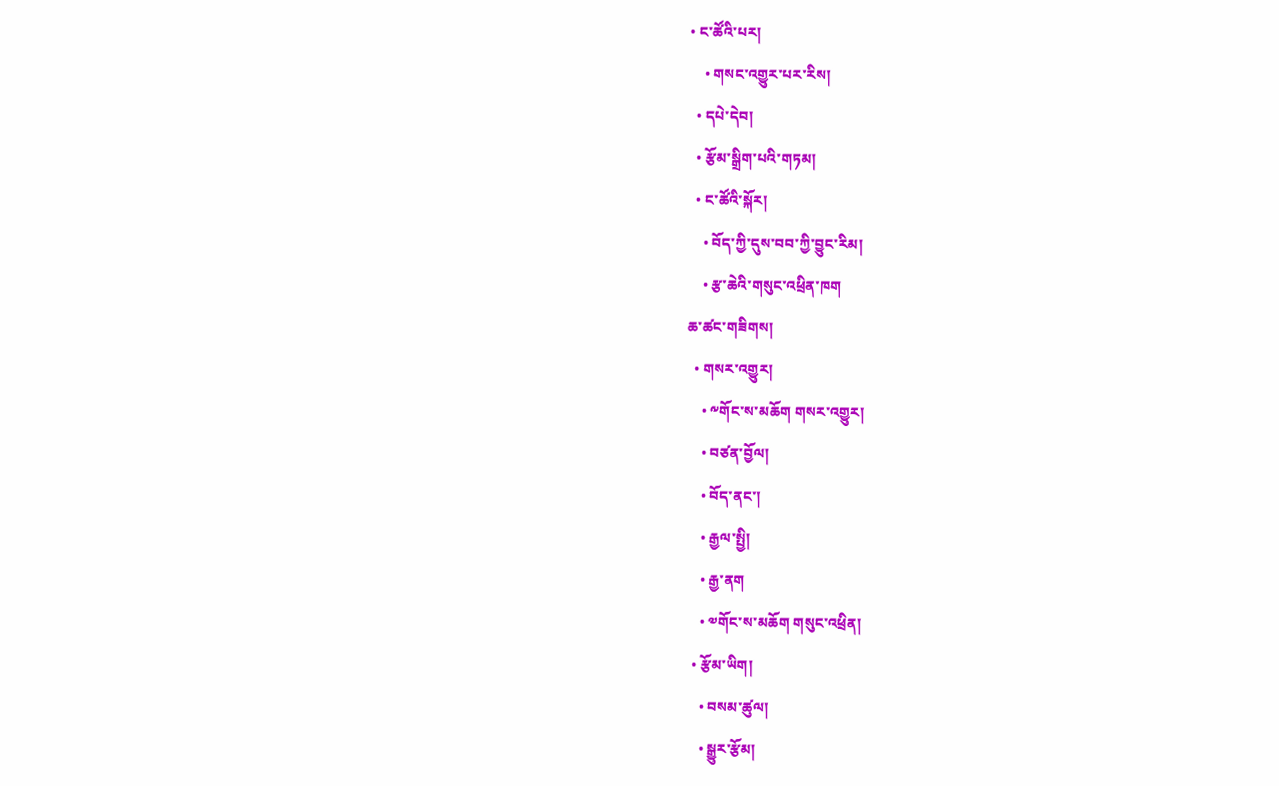• ང་ཚོའི་པར།
    • གསང་འགྱུར་པར་རིས།
  • དཔེ་དེབ།
  • རྩོམ་སྒྲིག་པའི་གཏམ།
  • ང་ཚོའི་སྐོར།
    • བོད་ཀྱི་དུས་བབ་ཀྱི་བྱུང་རིམ།
    • རྩ་ཆེའི་གསུང་འཕྲིན་ཁག
ཆ་ཚང་གཟིགས།
  • གསར་འགྱུར།
    • ༸གོང་ས་མཆོག གསར་འགྱུར།
    • བཙན་བྱོལ།
    • བོད་ནང་།
    • རྒྱལ་སྤྱི།
    • རྒྱ་ནག
    • ༧གོང་ས་མཆོག གསུང་འཕྲིན།
  • རྩོམ་ཡིག།
    • བསམ་ཚུལ།
    • སྒྱུར་རྩོམ།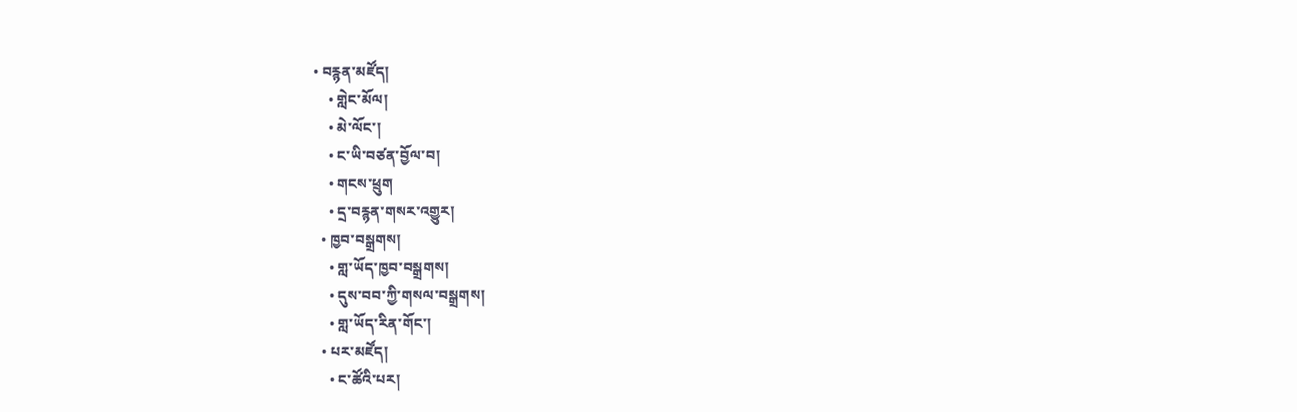• བརྙན་མཛོད།
    • གླེང་མོལ།
    • མེ་ལོང་།
    • ང་ཡི་བཙན་བྱོལ་བ།
    • གངས་ཕྲུག
    • དྲ་བརྙན་གསར་འགྱུར།
  • ཁྱབ་བསྒྲགས།
    • གླ་ཡོད་ཁྱབ་བསྒྲགས།
    • དུས་བབ་ཀྱི་གསལ་བསྒྲགས།
    • གླ་ཡོད་རིན་གོང་།
  • པར་མཛོད།
    • ང་ཚོའི་པར།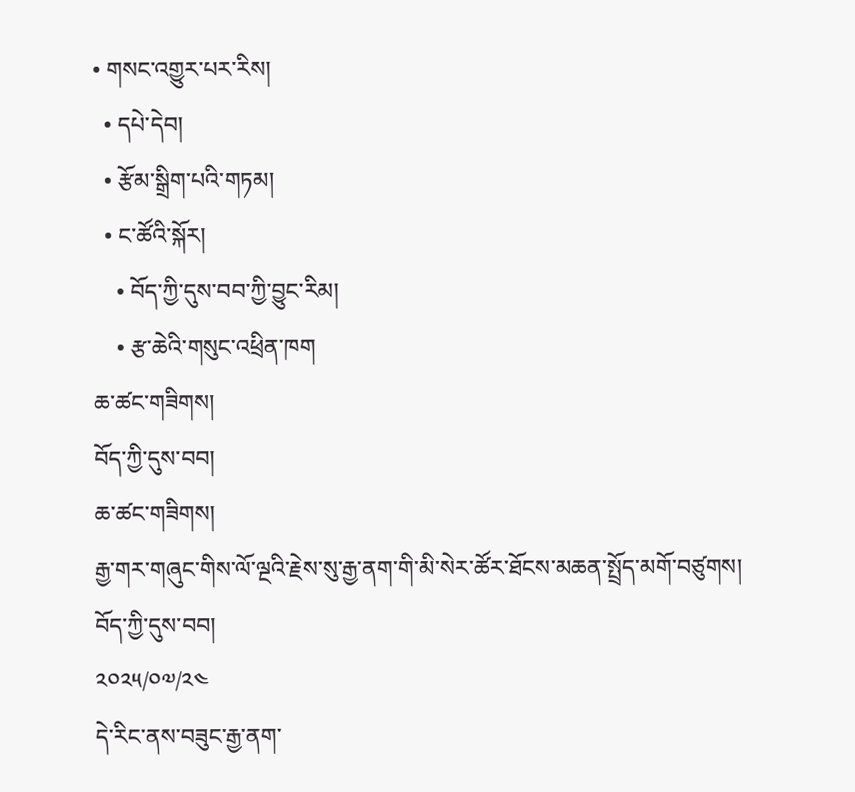• གསང་འགྱུར་པར་རིས།
  • དཔེ་དེབ།
  • རྩོམ་སྒྲིག་པའི་གཏམ།
  • ང་ཚོའི་སྐོར།
    • བོད་ཀྱི་དུས་བབ་ཀྱི་བྱུང་རིམ།
    • རྩ་ཆེའི་གསུང་འཕྲིན་ཁག
ཆ་ཚང་གཟིགས།
བོད་ཀྱི་དུས་བབ།
ཆ་ཚང་གཟིགས།
རྒྱ་གར་གཞུང་གིས་ལོ་ལྔའི་རྗེས་སུ་རྒྱ་ནག་གི་མི་སེར་ཚོར་ཐོངས་མཆན་སྤྲོད་མགོ་བཙུགས།
བོད་ཀྱི་དུས་བབ།
༢༠༢༥/༠༧/༢༤
དེ་རིང་ནས་བཟུང་རྒྱ་ནག་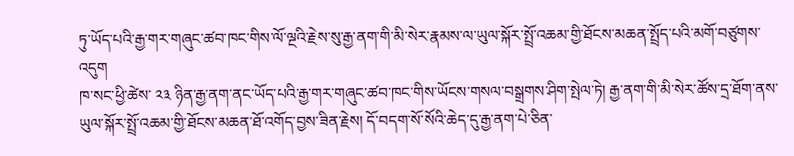ཏུ་ཡོད་པའི་རྒྱ་གར་གཞུང་ཚབ་ཁང་གིས་ལོ་ལྔའི་རྗེས་སུ་རྒྱ་ནག་གི་མི་སེར་རྣམས་ལ་ཡུལ་སྐོར་སྤྲོ་འཆམ་གྱི་ཐོངས་མཆན་སྤྲོད་པའི་མགོ་བཙུགས་འདུག
ཁ་སང་ཕྱི་ཚེས་ ༢༣ ཉིན་རྒྱ་ནག་ནང་ཡོད་པའི་རྒྱ་གར་གཞུང་ཚབ་ཁང་གིས་ཡོངས་གསལ་བསྒྲགས་ཤིག་སྤེལ་ཏེ། རྒྱ་ནག་གི་མི་སེར་ཚོས་དྲ་ཐོག་ནས་ཡུལ་སྐོར་སྤྲོ་འཆམ་གྱི་ཐོངས་མཆན་ཐོ་འགོད་བྱས་ཟིན་རྗེས། དོ་བདག་སོ་སོའི་ཆེད་དུ་རྒྱ་ནག་པེ་ཅིན་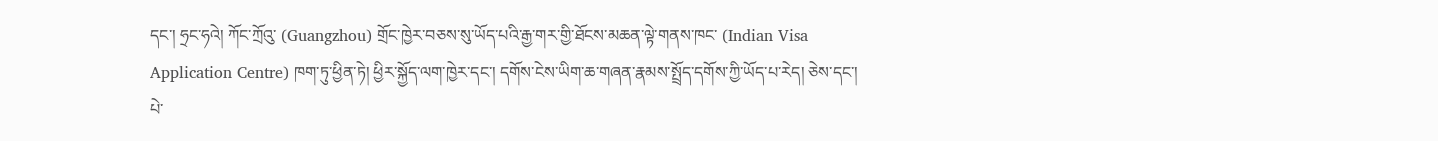དང་། ཧྲང་ཧའེ། ཀོང་ཀྲོའུ་ (Guangzhou) གྲོང་ཁྱེར་བཅས་སུ་ཡོད་པའི་རྒྱ་གར་གྱི་ཐོངས་མཆན་ལྟེ་གནས་ཁང་ (Indian Visa Application Centre) ཁག་ཏུ་ཕྱིན་ཏེ། ཕྱིར་སྐྱོད་ལག་ཁྱེར་དང་། དགོས་ངེས་ཡིག་ཆ་གཞན་རྣམས་སྤྲོད་དགོས་ཀྱི་ཡོད་པ་རེད། ཅེས་དང་། པེ་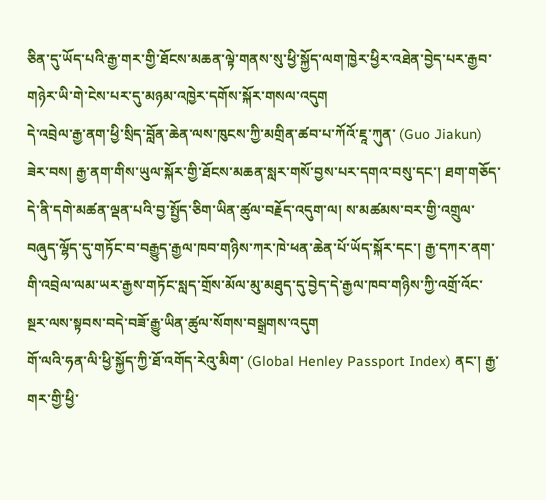ཅིན་དུ་ཡོད་པའི་རྒྱ་གར་གྱི་ཐོངས་མཆན་ལྟེ་གནས་སུ་ཕྱི་སྐྱོད་ལག་ཁྱེར་ཕྱིར་འཐེན་བྱེད་པར་རྒྱབ་གཉེར་ཡི་གེ་ངེས་པར་དུ་མཉམ་འཁྱེར་དགོས་སྐོར་གསལ་འདུག
དེ་འབྲེལ་རྒྱ་ནག་ཕྱི་སྲིད་བློན་ཆེན་ལས་ཁུངས་ཀྱི་མགྲིན་ཚབ་པ་ཀོའོ་ཇཱ་ཀུན་ (Guo Jiakun) ཟེར་བས། རྒྱ་ནག་གིས་ཡུལ་སྐོར་གྱི་ཐོངས་མཆན་སླར་གསོ་བྱས་པར་དགའ་བསུ་དང་། ཐག་གཅོད་དེ་ནི་དགེ་མཚན་ལྡན་པའི་བྱ་སྤྱོད་ཅིག་ཡིན་ཚུལ་བརྗོད་འདུག་ལ། ས་མཚམས་བར་གྱི་འགྲུལ་བཞུད་ལྷོད་དུ་གཏོང་བ་བརྒྱུད་རྒྱལ་ཁབ་གཉིས་ཀར་ཁེ་ཕན་ཆེན་པོ་ཡོད་སྐོར་དང་། རྒྱ་དཀར་ནག་གི་འབྲེལ་ལམ་ཡར་རྒྱས་གཏོང་སླད་གྲོས་མོལ་མུ་མཐུད་དུ་བྱེད་དེ་རྒྱལ་ཁབ་གཉིས་ཀྱི་འགྲོ་འོང་སྔར་ལས་སྟབས་བདེ་བཟོ་རྒྱུ་ཡིན་ཚུལ་སོགས་བསྒྲགས་འདུག
གོ་ལའི་ཧན་ལི་ཕྱི་སྐྱོད་ཀྱི་ཐོ་འགོད་རེའུ་མིག་ (Global Henley Passport Index) ནང་། རྒྱ་གར་གྱི་ཕྱི་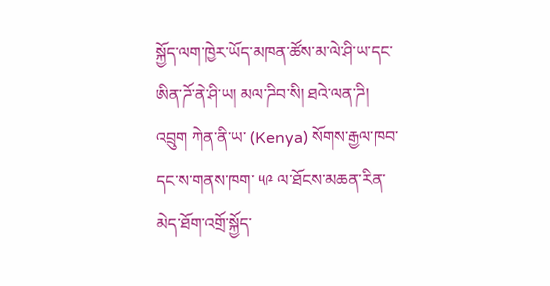སྐྱོད་ལག་ཁྱེར་ཡོད་མཁན་ཚོས་མ་ལེ་ཤི་ཡ་དང་ ཨིན་ཌོ་ནེ་ཤི་ཡ། མལ་ཌིབ་སི། ཐའེ་ལན་ཌི། འབྲུག ཀེན་ནི་ཡ་ (Kenya) སོགས་རྒྱལ་ཁབ་དང་ས་གནས་ཁག་ ༥༩ ལ་ཐོངས་མཆན་རིན་མེད་ཐོག་འགྲོ་སྐྱོད་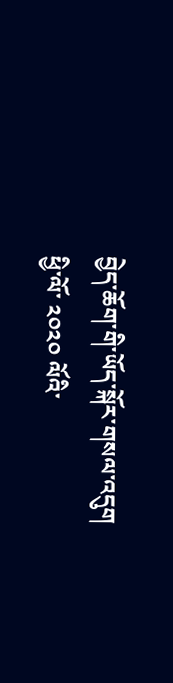བྱེད་ཆོག་གི་ཡོད་སྐོར་གསལ་འདུག
ཕྱི་ལོ་ ༢༠༢༠ ལོའི་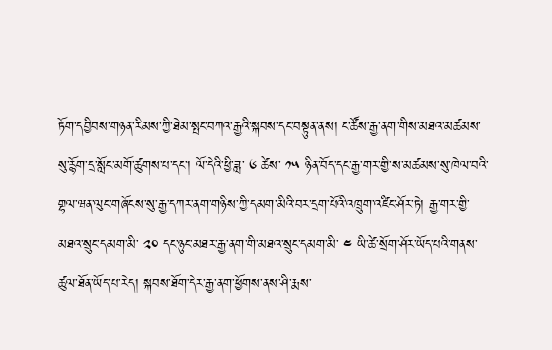ཏོག་དབྱིབས་གཉན་རིམས་ཀྱི་ཐེམ་སྤང་བཀའ་རྒྱའི་སྐབས་དང་བསྟུན་ནས། ང་ཚོས་རྒྱ་ནག་གིས་མཐའ་མཚམས་སུ་རྙོག་དྲ་སློང་མགོ་ཚུགས་པ་དང་། ལོ་དེའི་ཕྱི་ཟླ་ ༦ ཚེས་ ༡༥ ཉིན་བོད་དང་རྒྱ་གར་གྱི་ས་མཚམས་སུ་ཁེལ་བའི་གྷལ་ཝན་ལུང་གཞོངས་སུ་རྒྱ་དཀར་ནག་གཉིས་ཀྱི་དམག་མིའི་བར་དྲག་པོའི་འཁྲུག་འཛིང་ཤོར་ཏེ། རྒྱ་གར་གྱི་མཐའ་སྲུང་དམག་མི་ ༢༠ དང་ཉུང་མཐར་རྒྱ་ནག་གི་མཐའ་སྲུང་དམག་མི་ ༤ ཡི་ཚེ་སྲོག་ཤོར་ཡོད་པའི་གནས་ཚུལ་ཐོན་ཡོད་པ་རེད། སྐབས་ཐོག་དེར་རྒྱ་ནག་ཕྱོགས་ནས་ཤི་རྨས་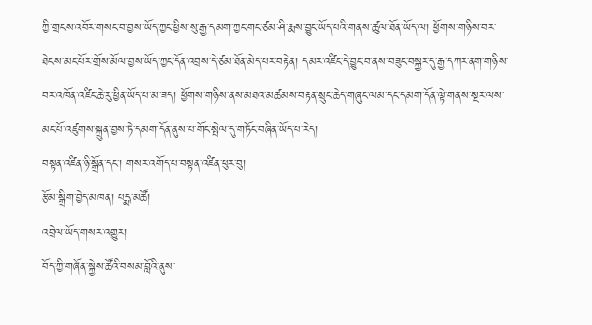ཀྱི་གྲངས་འབོར་གསང་བ་བྱས་ཡོད་ཀྱང་ཕྱིས་སུ་རྒྱ་དམག་ཀྱང་གང་ཙམ་ཤི་རྨས་བྱུང་ཡོད་པའི་གནས་ཚུལ་ཐོན་ཡོད་ལ། ཕྱོགས་གཉིས་བར་ཐེངས་མང་པོར་གྲོས་མོལ་བྱས་ཡོད་ཀྱང་དོན་འབྲས་དེ་ཙམ་ཐོན་མེད་པར་བརྟེན། དམར་འཛིང་དེ་བྱུང་བ་ནས་བཟུང་བསྐྱར་དུ་རྒྱ་དཀར་ནག་གཉིས་བར་འཁོན་འཛིང་ཆེ་རུ་ཕྱིན་ཡོད་པ་མ་ཟད། ཕྱོགས་གཉིས་ནས་མཐའ་མཚམས་བརྟན་སྲུང་ཆེད་གཞུང་ལམ་དང་དམག་དོན་ལྟེ་གནས་སྔར་ལས་མང་པོ་འཛུགས་སྐྲུན་བྱས་ཏེ་དམག་དོན་ནུས་པ་གོང་སྤེལ་དུ་གཏོང་བཞིན་ཡོད་པ་རེད།
བསྟན་འཛིན་ཉི་སྒྲོན་དང་། གསར་འགོད་པ་བསྟན་འཛིན་ཕུར་བུ།
རྩོམ་སྒྲིག་བྱེད་མཁན། པདྨ་མཚོ།
འབྲེལ་ཡོད་གསར་འགྱུར།
བོད་ཀྱི་གཞོན་སྐྱེས་ཚོའི་བསམ་བློའི་ནུས་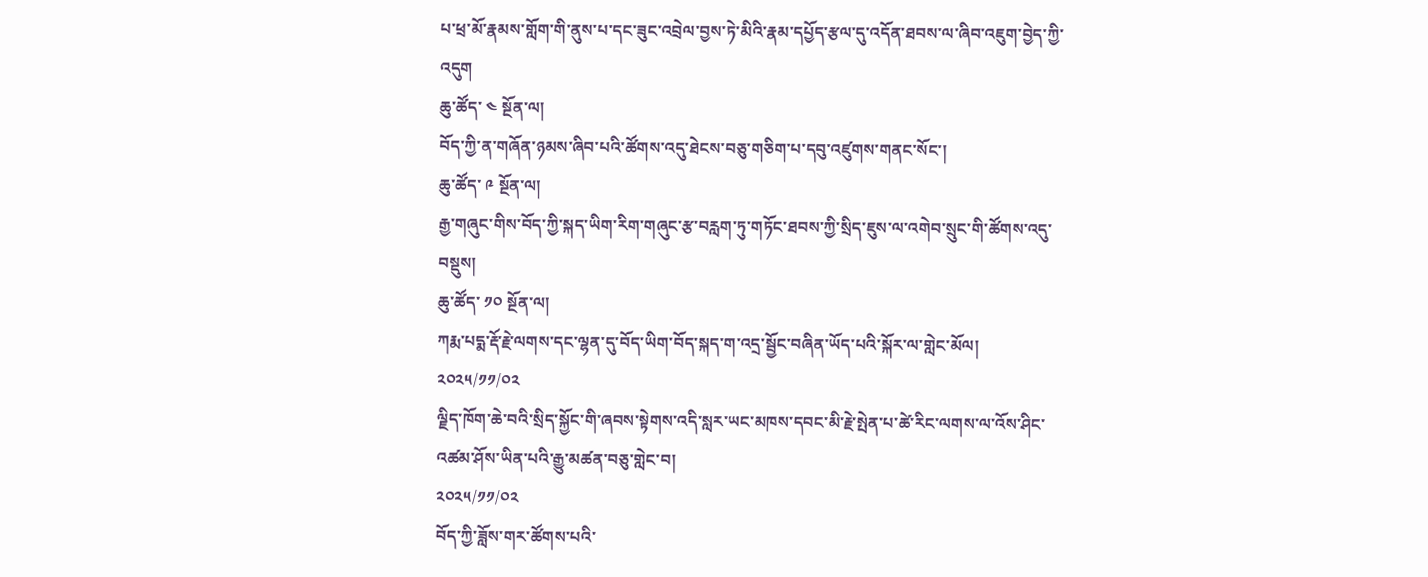པ་ཕྲ་མོ་རྣམས་གློག་གི་ནུས་པ་དང་ཟུང་འབྲེལ་བྱས་ཏེ་མིའི་རྣམ་དཔྱོད་རྩལ་དུ་འདོན་ཐབས་ལ་ཞིབ་འཇུག་བྱེད་ཀྱི་འདུག
ཆུ་ཚོད་ ༤ སྔོན་ལ།
བོད་ཀྱི་ན་གཞོན་ཉམས་ཞིབ་པའི་ཚོགས་འདུ་ཐེངས་བཅུ་གཅིག་པ་དབུ་འཛུགས་གནང་སོང་།
ཆུ་ཚོད་ ༩ སྔོན་ལ།
རྒྱ་གཞུང་གིས་བོད་ཀྱི་སྐད་ཡིག་རིག་གཞུང་རྩ་བརླག་ཏུ་གཏོང་ཐབས་ཀྱི་སྲིད་ཇུས་ལ་འགེབ་སྲུང་གི་ཚོགས་འདུ་བསྡུས།
ཆུ་ཚོད་ ༡༠ སྔོན་ལ།
ཀརྨ་པདྨ་རྡོ་རྗེ་ལགས་དང་ལྷན་དུ་བོད་ཡིག་བོད་སྐད་ག་འདྲ་སྦྱོང་བཞིན་ཡོད་པའི་སྐོར་ལ་གླེང་མོལ།
༢༠༢༥/༡༡/༠༢
ལྗིད་ཁོག་ཆེ་བའི་སྲིད་སྐྱོང་གི་ཞབས་སྟེགས་འདི་སླར་ཡང་མཁས་དབང་མི་རྗེ་སྤེན་པ་ཚེ་རིང་ལགས་ལ་འོས་ཤིང་འཚམ་ཤོས་ཡིན་པའི་རྒྱུ་མཚན་བཅུ་གླེང་བ།
༢༠༢༥/༡༡/༠༢
བོད་ཀྱི་ཟློས་གར་ཚོགས་པའི་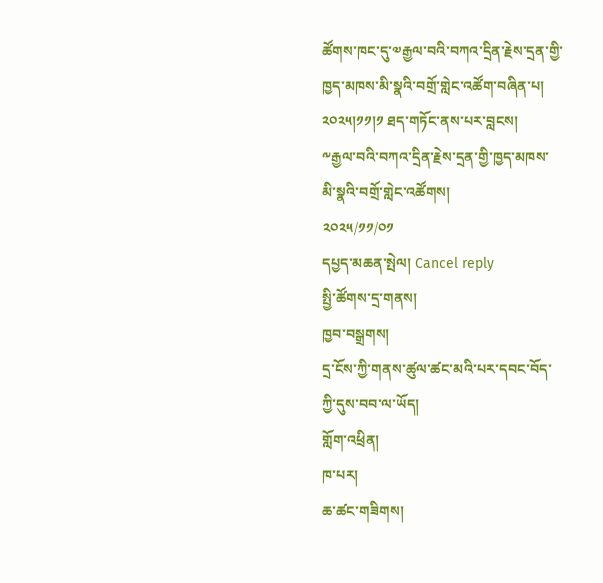ཚོགས་ཁང་དུ་༧རྒྱལ་བའི་བཀའ་དྲིན་རྗེས་དྲན་གྱི་ཁྱད་མཁས་མི་སྣའི་བགྲོ་གླེང་འཚོག་བཞིན་པ། ༢༠༢༥།༡༡།༡ ཐད་གཏོང་ནས་པར་བླངས།
༸རྒྱལ་བའི་བཀའ་དྲིན་རྗེས་དྲན་གྱི་ཁྱད་མཁས་མི་སྣའི་བགྲོ་གླེང་འཚོགས།
༢༠༢༥/༡༡/༠༡
དཔྱད་མཆན་སྤེལ། Cancel reply
སྤྱི་ཚོགས་དྲ་གནས།
ཁྱབ་བསྒྲགས།
དྲ་ངོས་ཀྱི་གནས་ཚུལ་ཚང་མའི་པར་དབང་བོད་ཀྱི་དུས་བབ་ལ་ཡོད།
གློག་འཕྲིན།
ཁ་པར།
ཆ་ཚང་གཟིགས།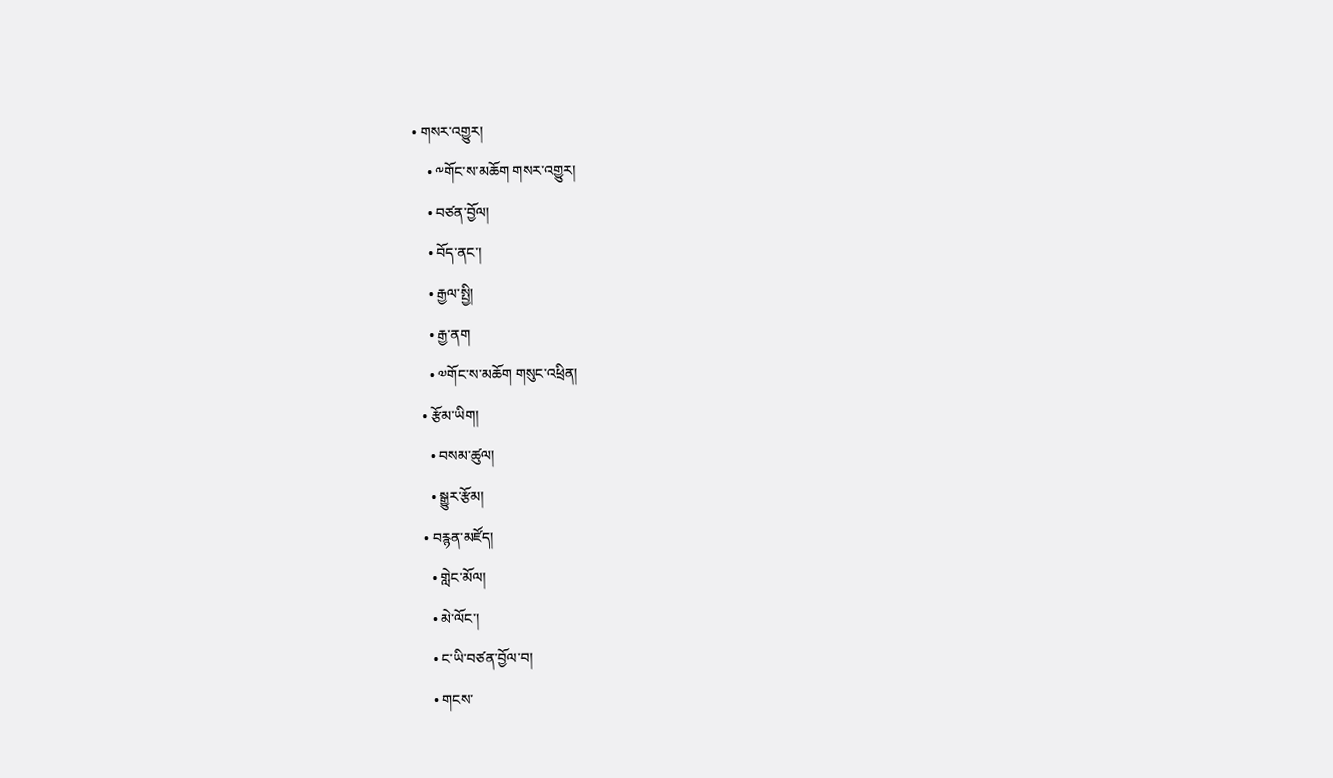• གསར་འགྱུར།
    • ༸གོང་ས་མཆོག གསར་འགྱུར།
    • བཙན་བྱོལ།
    • བོད་ནང་།
    • རྒྱལ་སྤྱི།
    • རྒྱ་ནག
    • ༧གོང་ས་མཆོག གསུང་འཕྲིན།
  • རྩོམ་ཡིག།
    • བསམ་ཚུལ།
    • སྒྱུར་རྩོམ།
  • བརྙན་མཛོད།
    • གླེང་མོལ།
    • མེ་ལོང་།
    • ང་ཡི་བཙན་བྱོལ་བ།
    • གངས་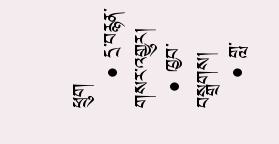ཕྲུག
    • དྲ་བརྙན་གསར་འགྱུར།
  • ཁྱབ་བསྒྲགས།
    • གླ་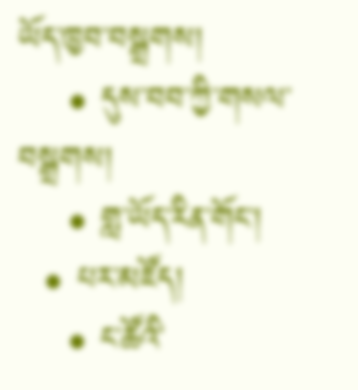ཡོད་ཁྱབ་བསྒྲགས།
    • དུས་བབ་ཀྱི་གསལ་བསྒྲགས།
    • གླ་ཡོད་རིན་གོང་།
  • པར་མཛོད།
    • ང་ཚོའི་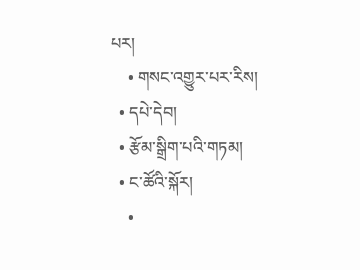པར།
    • གསང་འགྱུར་པར་རིས།
  • དཔེ་དེབ།
  • རྩོམ་སྒྲིག་པའི་གཏམ།
  • ང་ཚོའི་སྐོར།
    •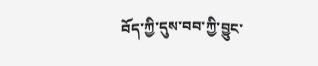བོད་ཀྱི་དུས་བབ་ཀྱི་བྱུང་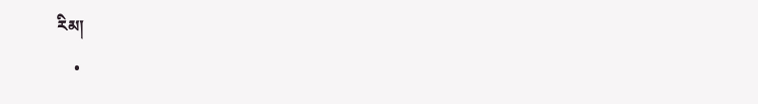རིམ།
    •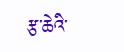རྩ་ཆེའི་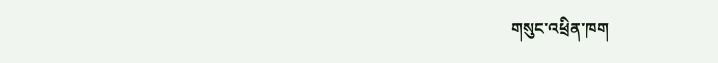གསུང་འཕྲིན་ཁག